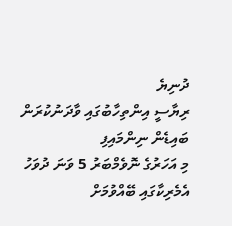ދުނިޔެ
ރިޔާސީ އިންތިހާބުގައި ވާދަނުކުރަން ބައިޑެން ނިންމައިފި
މި އަހަރުގެ ނޮވެމްބަރު 5 ވަނަ ދުވަހު އެމެރިކާގައި ބޭއްވުމަށް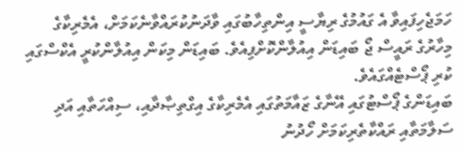ހަމަޖެހިފައިވާ އެ ގައުމުގެ ރިޔާސީ އިންތިހާބުގައި ވާދަނުކުރައްވާނެކަމަށް، އެމެރިކާގެ މިހާރުގެ ރައީސް ޖޯ ބައިޑަން އިއުލާންކޮށްފިއެވެ. ބައިޑަން މިކަން އިއުލާންކުރީ އެކްސްގައި ކުރި ޕޯސްޓެއްގައެވެ.
ބައިޑަންގެ ޕޯސްޓުގައި އޭނާގެ ޒައާމަތުގައި އެމެރިކާގެ އިގްތިޞާދާއި، ސިއްހަތާއި އަދި ސަލާމަތާއި ރައްކާތެރިކަމަށް ހޯދުނު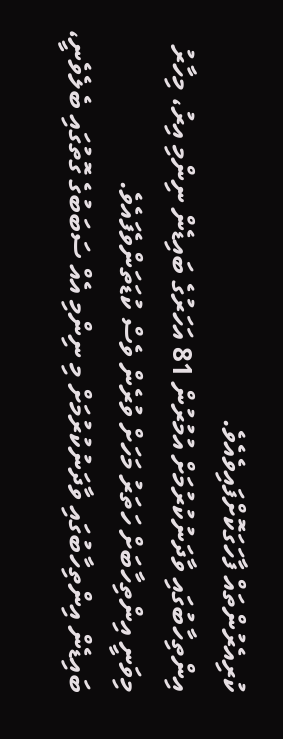ކުރިއެރުންތައް ފާހަގަކޮށްފައިވެއެވެ.
އިންތިހާބުގައި ވާދަނުކުރުމަށް އުމުރުން 81 އަހަރުގެ ބައިޑެން ނިންމި އިރު، މިހާރު މިވަނީ އިންތިހާބަށް ހަތަރު މަހަށް ވުރެން ވެސް ކުޑަތަންވެފައެވެ.
ބައިޑެން އިންތިހާބުގައި ވާދަނުކުރުމަށް މި ނިންމި އެއް ސަބަބުގެ ގޮތުގައި ބެލެވެނީ،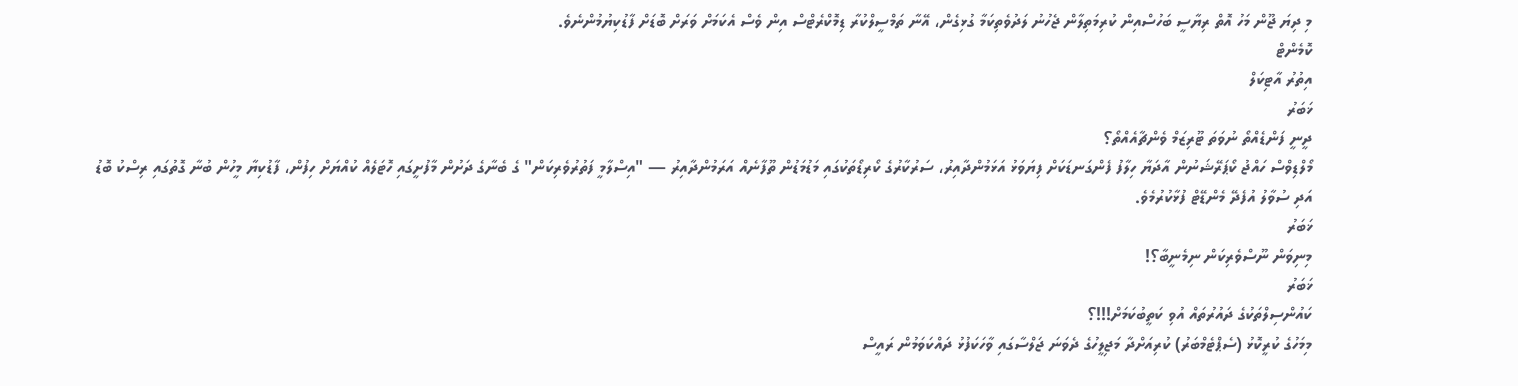މި ދިޔަ ޖޫން މަހު އޮތް ރިޔާސީ ބަހުސްއިން ކުރިމަތިލާން ޖެހުނު ލަދުވެތިކަމާ ގުޅިގެން، އޭނާ ތަމްސީލްކުރާ ޑިމޮކްރެޓްސް އިން ވެސް އެކަމަށް ވަރަށް ބޮޑަށް ފާޑުކިޔުމުންނެވެ.
ކޮމެންޓް
އިތުރު އާޓިކަލް
ޚަބަރު
ދީނީ ފަންޑެއްތޯ ނުވަތަ ޓޫރިޒަމް ވެންޗާއެއްތޯ؟
މޯލްޑިވްސް ހައްޖު ކޯޕަރޭޝަނުން އާދަޔާ ހިލާފު ފެންގަނޑަކަށް ފިޔަވަޅު އަޅަމުންދާއިރު، ސަރުކާރުގެ ކޯރިޑޯތަކުގައި މަޑުމަޑުން ތޫފާނެއް އަރަމުންދާއިރު — "އިސްލާމީ ފަތުރުވެރިކަން" ގެ ބެނާގެ ދަށުން މާފުށީގައި ހޮޓަލެއް ކުއްޔަށް ހިފުން، ފާޑުކިޔާ މީހުން ބުނާ ގޮތުގައި ރިސްކު ބޮޑު އަދި ސުވާލު އުފެދޭ މެންޑޭޓް ފުޅާކުރުމެވެ.
ޚަބަރު
މިނިވަން ނޫސްވެރިކަން ނިމެނީބާ؟!
ޚަބަރު
ކައުންސިލްތަކުގެ ދައުރުތައް އުވި ކަތީބުކަމަށް!!!؟
މިމަހުގެ ކުރީކޮޅު (ސެޕްޓެމްބަރު) ކުރިއަށްދާ މަޖިލީހުގެ ދެވަނަ ޖަލްސާގައި ވާހަކަފުޅު ދައްކަވަމުން ރައީސް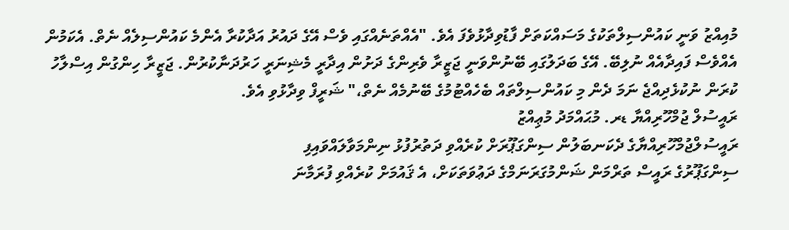މުއިއްޒު ވަނީ ކައުންސިލްތަކުގެ މަސައްކަތަށް ފާޑުވިދާޅުވެފަ އެވެ. "އެއްތަނެއްގައި ވެސް އޭގެ ދައުރު އަދާކުރާ އެންމެ ކައުންސިލެއް ނެތް. އެކަމުން އެއްވެސް ފައިދާއެއް ނުލިބޭ. އޭގެ ބަދަލުގައި ބޭނުންވަނީ ޖަޒީރާ ވެރިންގެ ދަށުން އިދާރީ މެޝިނަރީ ހަރުދަނާކުރުން. ޖަޒީރާ ހިންގުން އިސްލާހު ކުރަން ނުކުޅެދިއްޖެ ނަމަ ދެން މި ކައުންސިލްތައް ބެހެއްޓުމުގެ ބޭނުމެއް ނެތް،" ޝަރީފް ވިދާޅުވި އެވެ.
ރައީސުލް ޖުމްހޫރިއްޔާ ޑރ. މުޙައްމަދު މުޢިއްޒު
ރައީސުލްޖުމްހޫރިއްޔާގެ ދެކަނބަލުން ސިންގަޕޫރަށް ކުރެއްވި ދަތުރުފުޅު ނިންމަވާލައްވައިފި
ސިންގަޕޫރުގެ ރައީސް ތަރްމަން ޝަންމުގަރަނަމްގެ ދަޢުވަތަކަށް، އެ ޤައުމަށް ކުރެއްވި ފުރަމާނަ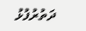ދަތުރުފުޅު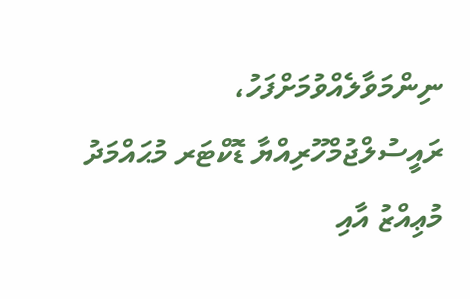ނިންމަވާލެއްވުމަށްފަހު، ރައީސުލްޖުމްހޫރިއްޔާ ޑޮކްޓަރ މުޙައްމަދު މުޢިއްޒު އާއި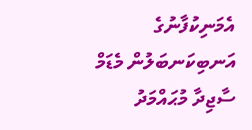އެމަނިކުފާނުގެ އަނބިކަނބަލުން މެޑަމް ސާޖިދާ މުޙައްމަދު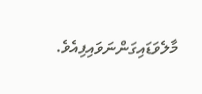މާލެވަޑައިގަންނަވައިފިއެވެ.